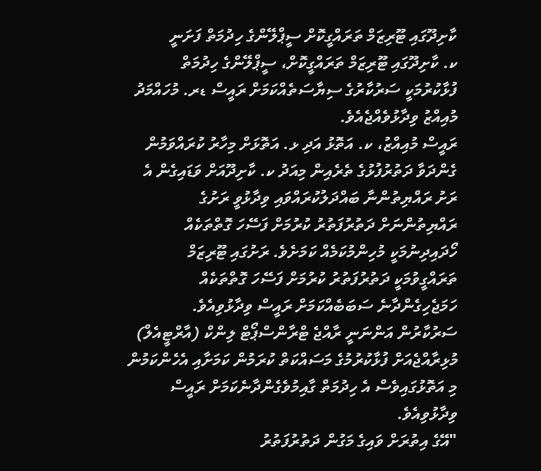ކާށިދޫގައި ޓޫރިޒަމް ތަރައްގީކޮށް ސީޕްލޭންގެ ހިދުމަތް ފަށަނީ
ކ. ކާށިދޫގައި ޓޫރިޒަމް ތަރައްގީކޮށް، ސީޕްލޭންގެ ހިދުމަތް ފުޅާކުރުމަކީ ސަރުކާރުގެ ސިޔާސަތެއްކަމަށް ރައީސް ޑރ. މުހައްމަދު މުއިއްޒު ވިދާޅުވެއްޖެއެވެ.
ރައީސް މުއިއްޒު، ކ. އަތޮޅު އަދި ޅ. އަތޮޅަށް މިހާރު ކުރައްވަމުން ގެންދަވާ ދަތުރުފުޅުގެ ތެރެއިން މިއަދު ކ. ކާށިދޫއަށް ވަޑައިގެން އެ ރަށު ރައްޔިތުންނާ ބައްދަލުކުރައްވައި ވިދާޅުވީ ރަށުގެ ރައްޔިތުންނަށް ދަތުރުފަތުރު ކުރުމަށް ފަސޭހަ ގޮތްތަކެއް ހޯދައިދިނުމަކީ މުހިންމުކަމެއް ކަމަށެވެ. ރަށުގައި ޓޫރިޒަމް ތަރައްގީވުމަކީ ދަތުރުފަތުރު ކުރުމަށް ފަސޭހަ ގޮތްތަކެއް ހަމަޖެހިގެންދާނެ ސަބަބެއްކަމަށް ރައީސް ވިދާޅުވިއެވެ.
ސަރުކާރުން އަންނަނީ ރާއްޖެ ޓްރާންސްޕޯޓް ލިންކް (އާރްޓީއެލް) މުޅިރާއްޖެއަށް ފުޅާކުރުމުގެ މަސައްކަތް ކުރަމުން ކަމަށާއި އެހެންކަމުން މި އަތޮޅުގައިވެސް އެ ހިދުމަތް ގާއިމުވެގެންދާނެކަމަށް ރައީސް ވިދާޅުވިއެވެ.
"އޭގެ އިތުރަށް ވައިގެ މަގުން ދަތުރުފަތުރު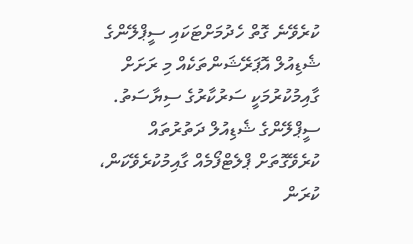ކުރެވޭނެ ގޮތް ހެދުމަށްޓަކައި ސީޕްލޭންގެ ޝެޑިއުލް އޮޕަރޭޝަންތަކެއް މި ރަށަށް ގާއިމުކުރުމަކީ ސަރުކާރުގެ ސިޔާސަތު. ސީޕްލޭންގެ ޝެޑިއުލް ދަތުރުތައް ކުރެވޭގޮތަށް ޕްލެޓްފޯމެއް ގާއިމުކުރެވޭކަން، ކުރަން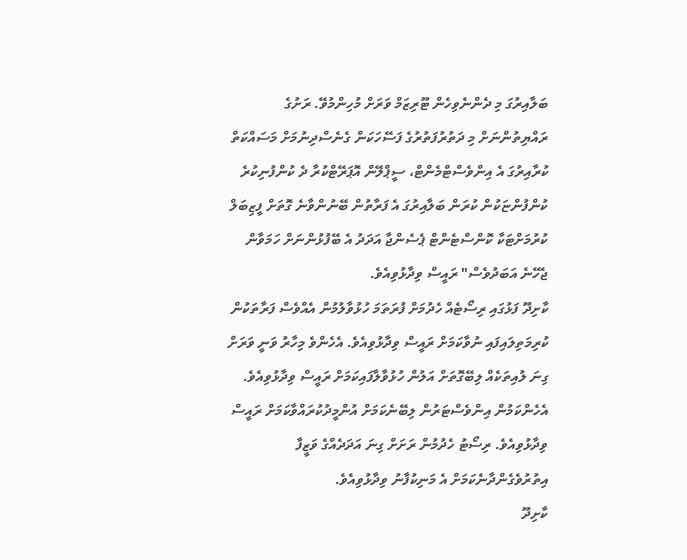ބަލާއިރުގަ މި ދެންނެވިހެން ޓޫރިޒަމް ވަރަށް މުހިންމުވޭ. ރަށުގެ ރައްޔިތުންނަށް މި ދަތުރުފަތުރުގެ ފަސޭހަކަން ގެނެސްދިނުމަށް މަސައްކަތް ކުރާއިރުގަ އެ އިންވެސްޓްމެންޓް، ސީޕްލޭން އޮޕަރޭޓްކުރާ ދެ ކުންފުނިކުރެ ކުންފުންޏަކުން ކުރަން ބަލާއިރުގަ އެ ފަރާތުން ބޭނުންވާނެ ގޮތަށް ފީޒިބަލް ކުރުމަށްޓަކާ ކޮންސްޓެންޓް ޕެސެންޖާ އަދަދު އެ ބޭފުޅުންނަށް ހަމަވާން ޖެހޭނެ އަބަދުވެސް" ރައީސް ވިދާޅުވިއެވެ.
ކާށިދޫ ފަޅުގައި ރިސޯޓެއް ހެދުމަށް ފުރަތަމަ ހުޅުވާލުމުން އެއްވެސް ފަރާތަކުން ކުރިމަތިލައިފައި ނުވާކަމަށް ރައީސް ވިދާޅުވިއެވެ. އެހެންވެ މިހާރު ވަނީ ވަރަށް ގިނަ ލުއިތަކެއް ލިބޭގޮތަށް އަލުން ހުޅުވާލާފައިކަމަށް ރައީސް ވިދާޅުވިއެވެ. އެހެންކަމުން އިންވެސްޓަރުން ލިބޭނެކަމަށް އުންމީދުކުރައްވާކަމަށް ރައީސް ވިދާޅުވިއެވެ. ރިސޯޓު ހެދުމުން ރަށަށް ގިނަ އަދަދެއްގެ ވަޒީފާ އިތުރުވެގެންދާނެކަމަށް އެ މަނިކުފާނު ވިދާޅުވިއެވެ.
ކާށިދޫ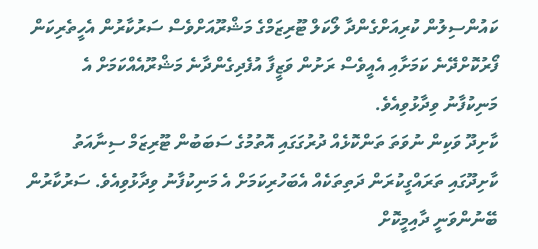ކައުންސިލުން ކުރިއަށްގެންދާ ލޯކަލް ޓޫރިޒަމްގެ މަޝްރޫއަށްވެސް ސަރުކާރުން އެހީތެރިކަން ފޯރުކޮށްދޭނެ ކަމަށާއި އެއީވެސް ރަށުން ވަޒީފާ އުފެދިގެންދާނެ މަޝްރޫއެއްކަމަށް އެ މަނިކުފާނު ވިދާޅުވިއެވެ.
ކާށިދޫ ވަކިން ނުވަތަ ތަންކޮޅެއް ދުރުގަގައި އޮތުމުގެ ސަބަބުން ޓޫރިޒަމް ސިނާއަތު ކާށިދޫގައި ތަރައްގީކުރަން ދަތިތަކެއް އެބަހުރިކަމަށް އެ މަނިކުފާނު ވިދާޅުވިއެވެ. ސަރުކާރުން ބޭނުންވަނީ ދާއިމީކޮށް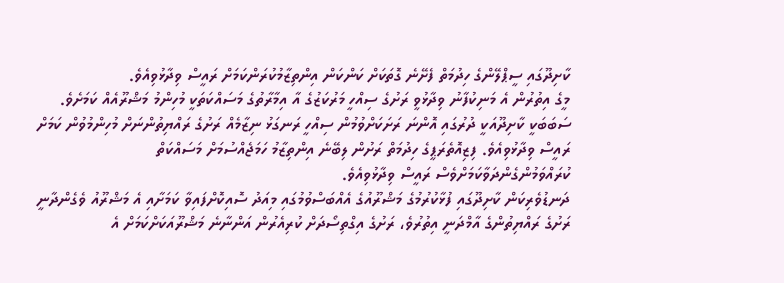ކާށިދޫގައި ސީޕްލޭންގެ ހިދުމަތް ފެށޭނެ ގޮތަކަށް ކަންކަން އިންތިޒާމުކުރަންކަމަށް ރައީސް ވިދާޅުވިއެވެ.
މީގެ އިތުރުން އެ މަނިކުފާނު ވިދާޅުވީ ރަށުގެ ސިއްހީ މަރުކަޒުގެ އާ އިމާރާތުގެ މަސައްކަތަކީ މުހިންމު މަޝްރޫއެއް ކަމަށެވެ. ސަބަބަކީ ކާށިދޫއަކީ ދުރުގައި އޮންނަ ރަށަކަށްވުމުން ސިއްހީ ރަނގަޅު ނިޒާމެއް ރަށުގެ ރައްޔިތުންނަށް މުހިންމުވުން ކަމަށް ރައީސް ވިދާޅުވިއެވެ. ފިޒިއޮތެރަޕީގެ ހިދުމަތް ރަށުން ލިބޭނެ އިންތިޒާމު ހަމަޖެއްސުމަށް މަސައްކަތް ކުރައްވަމުންގެންދަވާކަމަށްވެސް ރައީސް ވިދާޅުވިއެވެ.
ދަނޑުވެރިކަން ކާށިދޫގައި ފުޅާކުރުމުގެ މަޝްރޫއުގެ އެއްބަސްވުމުގައި މިއަދު ސޮއިކޮށްފައިވާ ކަމަށާއި އެ މަޝްރޫއު ވެގެންދާނީ ރަށުގެ ރައްޔިތުންގެ އާމްދަނީ އިތުރުވެ، ރަށުގެ އިގްތިސޯދަށް ކުރިއެރުން އަންނާނެ މަޝްރޫއަކަށްކަމަށް އެ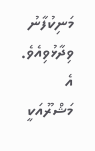މަނިކުފާނު ވިދާޅުވިއެވެ.
އެ މަޝްރޫއަކީ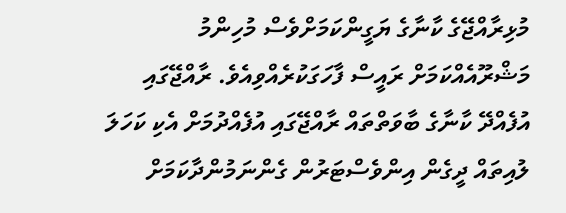މުޅިރާއްޖޭގެ ކާނާގެ ޔަގީންކަމަށްވެސް މުހިންމު މަޝްރޫއެއްކަމަށް ރައީސް ފާހަގަކުރެއްވިއެވެ. ރާއްޖޭގައި އުފެއްދޭ ކާނާގެ ބާވަތްތައް ރާއްޖޭގައި އުފެއްދުމަށް އެކި ކަހަލަ ލުއިތައް ދީގެން އިންވެސްޓަރުން ގެންނަމުންދާކަމަށް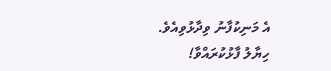އެ މަނިކުފާނު ވިދާޅުވިއެވެ.
ހިޔާލު ފާޅުކުރައްވާ!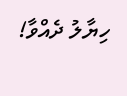ހިޔާލު ދެއްވާ!